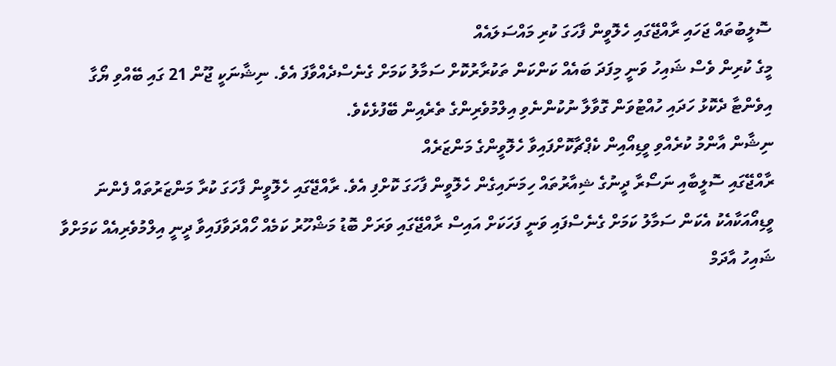ސޮލީބުތައް ޖަހައި ރާއްޖޭގައި ހެލޮވީން ފާހަގަ ކުރި މައްސަލައެއް
މީގެ ކުރިން ވެސް ޝައިހު ވަނީ މިފަދަ ބައެއް ކަންކަން ތަކުރާރުކޮށް ސަމާލު ކަމަށް ގެނެސްދެއްވާފަ އެވެ. ނިޝާނަކީ ޖޫން 21 ގައި ބޭއްވި ޔޯގާ އިވެންޓާ ދެކޮޅު ހަދައި ހުއްޓުވަން ގޮވާލާ ނުކުންނެވި އިލްމުވެރިންގެ ތެރެއިން ބޭފުޅެކެވެ.
ނިޝާން އާންމު ކުރެއްވި ވީޑިއޯއިން ކެޕްޗާކޮށްފައިވާ ހެލޮވީންގެ މަންޒަރެއް
ރާއްޖޭގައި ސޮލީބާއި ނަސޯރާ ދީނުގެ ޝިއާރުތައް ހިމަނައިގެން ހެލޮވީން ފާހަގަ ކޮށްފި އެވެ. ރާއްޖޭގައި ހެލޮވީން ފާހަގަ ކުރާ މަންޒަރުތައް ފެންނަ ވީޑިއޯއަކާއެކު އެކަން ސަމާލު ކަމަށް ގެނެސްފައި ވަނީ ފަހަކަށް އައިސް ރާއްޖޭގައި ވަރަށް ބޮޑު މަޝްހޫރު ކަމެއް ހޯއްދަވާފައިވާ ދީނީ އިލްމުވެރިއެއް ކަމަށްވާ ޝައިހު އާދަމް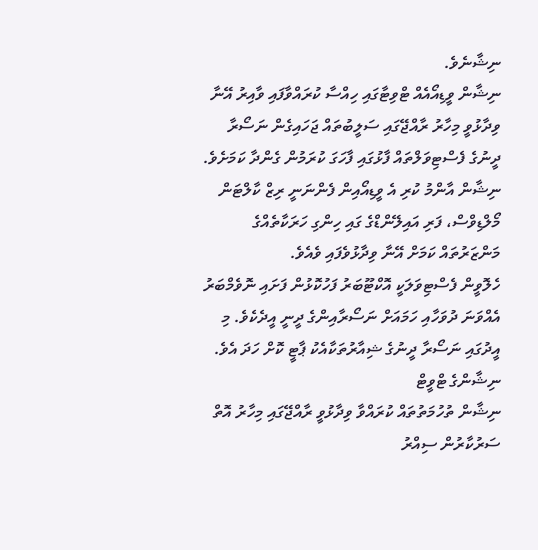ނިޝާނެވެ.
ނިޝާން ވީޑިއޯއެއް ޓްވިޓާގައި ހިއްސާ ކުރައްވާފައި ވާއިރު އޭނާ ވިދާޅުވީ މިހާރު ރާއްޖޭގައި ސަލީބުތައް ޖަހައިގެން ނަސޯރާ ދީނުގެ ފެސްޓިވަލްތައް ފާޅުގައި ފާހަގަ ކުރަމުން ގެންދާ ކަމަށެވެ. ނިޝާން އާންމު ކުރި އެ ވީޑިއޯއިން ފެންނަނީ ރިޒް ކާލްޓަން މޯލްޑިވްސް، ފަރި އައިލޭންޑްގެ ގައި ހިންގި ހަރަކާތެއްގެ މަންޒަރުތައް ކަމަށް އޭނާ ވިދާޅުވެފައި ވެއެވެ.
ހެލޮވީން ފެސްޓިވަލަކީ އޮކްޓޫބަރު ފަހުކޮޅުން ފަށައި ނޮވެމްބަރު އެއްވަނަ ދުވަހާއި ހަމައަށް ނަސޯރާއިންގެ ދީނީ އީދެކެވެ. މި އީދުގައި ނަސޯރާ ދީނުގެ ޝިއާރުތަކާއެކު ޕާޓީ ކޮށް ހަދަ އެވެ.
ނިޝާންގެ ޓްވީޓް
ނިޝާން ތުހުމަތުތައް ކުރައްވާ ވިދާޅުވީ ރާއްޖޭގައި މިހާރު އޮތް ސަރުކާރުން ސިއްރު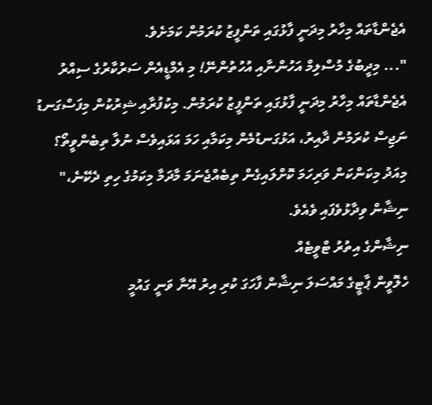އެޖެންޑާތައް މިހާރު މިދަނީ ފާޅުގައި ތަންފީޒު ކުރަމުން ކަމަށެވެ.
"... މިދީބުގެ މުސްލިމް އަހުންނާއި އުހުތުންނޭ! މި އެމްޑީއެން ސަރުކާރުގެ ސިއްރު އެޖެންޑާތައް މިހާރު މިދަނީ ފާޅުގައި ތަންފީޒު ކުރަމުން. މިކުފުރާއި ޝިރުކުން މިފަސްގަނޑު ނަޖިސް ކުރަމުން ދާއިރު، އަޅުގަނޑުމެން މިކަމާއި ހަމަ އަޅައިވެސް ނުލާ ތިބެންވީތޯ؟ މިއަދު މިކަންކަން ވަރިހަމަ ކޮށްލައިގެން ތިބެއްޖެނަމަ މާދަމާ މިކަމުގެ ހިތި ދެކޭނެ،" ނިޝާން ވިދާޅުވެފައި ވެއެވެ.
ނިޝާންގެ އިތުރު ޓްވީޓެއް
ހެލޮވީން ޕާޓީގެ މައްސަލަ ނިޝާން ފާހަގަ ކުރި އިރު އޭނާ ވަނީ ގައުމީ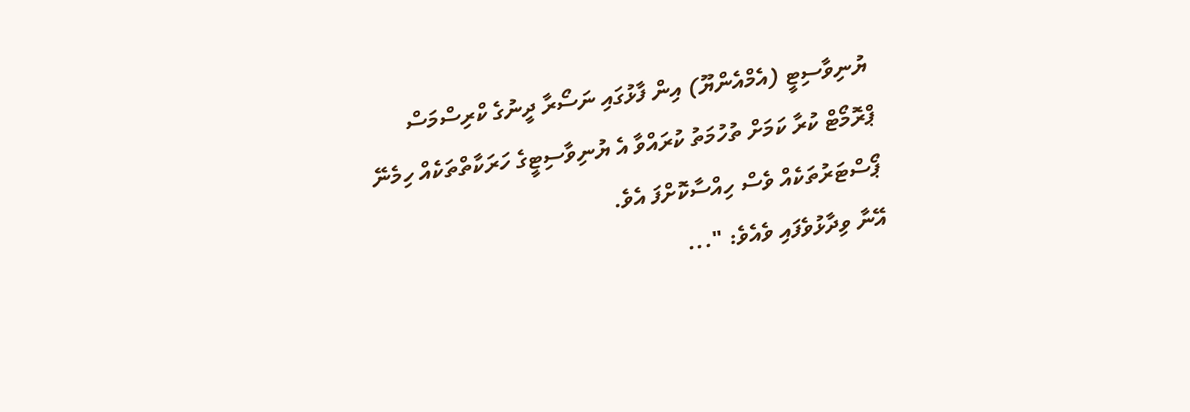ޔުނިވާސިޓީ (އެމްއެންޔޫ) އިން ފާޅުގައި ނަސޯރާ ދީނުގެ ކްރިސްމަސް ޕްރޮމޯޓް ކުރާ ކަމަށް ތުހުމަތު ކުރައްވާ އެ ޔުނިވާސިޓީގެ ހަރަކާތްތަކެއް ހިމެނޭ ޕޯސްޓަރުތަކެއް ވެސް ހިއްސާކޮށްފަ އެވެ.
އޭނާ ވިދާޅުވެފައި ވެއެވެ: "...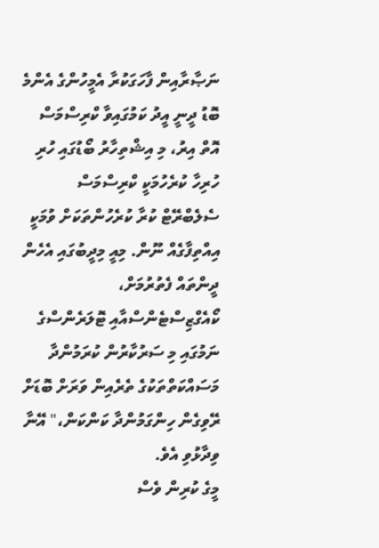ނަޞާރާއިން ފާހަގަކުރާ އެމީހުންގެ އެންމެ ބޮޑު ދީނީ އީދު ކަމުގައިވާ ކްރިސްމަސް އޮތް އިރު، މި އިޝްތިހާރު ބޯޑުގައި ހުރި ހުރިހާ ކުރެހުމަކީ ކްރިސްމަސް ސެލެބްރޭޓް ކުރާ ކުރެހުންތަކަށް ވުމަކީ އިއްތިފާގެއް ނޫން. މިއީ މިދީބުގައި އެހެން ދީންތައް ފެތުރުމަށް، ކޯއެގްޒިސްޓެންސްއާއި ޓޮލަރެންސްގެ ނަމުގައި މި ސަރުކާރުން ކުރަމުންދާ މަސައްކަތްތަކުގެ ތެރެއިން ވަރަށް ބޮޑަށް ރޭވިގެން ހިންގަމުންދާ ކަންކަން،" އޭނާ ވިދާޅުވި އެވެ.
މީގެ ކުރިން ވެސް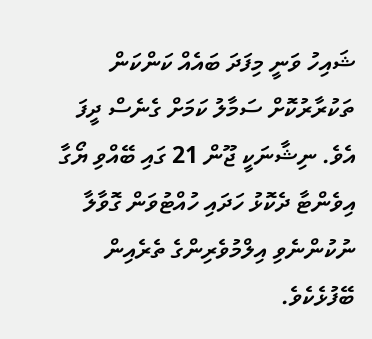ޝައިހު ވަނީ މިފަދަ ބައެއް ކަންކަން ތަކުރާރުކޮށް ސަމާލު ކަމަށް ގެނެސް ދީފަ އެވެ. ނިޝާނަކީ ޖޫން 21 ގައި ބޭއްވި ޔޯގާ އިވެންޓާ ދެކޮޅު ހަދައި ހުއްޓުވަން ގޮވާލާ ނުކުންނެވި އިލްމުވެރިންގެ ތެރެއިން ބޭފުޅެކެވެ.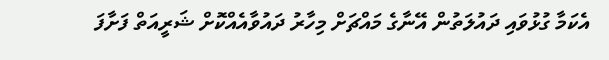އެކަމާ ގުޅުވައި ދައުލަތުން އޭނާގެ މައްޗަށް މިހާރު ދައުވާއެއްކޮށް ޝަރީއަތް ފަށާފަ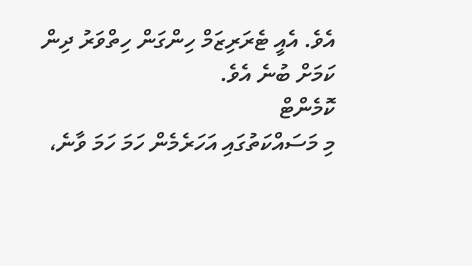އެވެ. އެއީ ޓެރަރިޒަމް ހިންގަން ހިތްވަރު ދިން ކަމަށް ބުނެ އެވެ.
ކޮމެންޓް
މި މަސައްކަތުގައި އަހަރެމެން ހަމަ ހަމަ ވާނެ،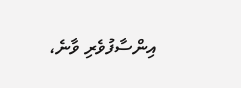އިންސާފުވެރި ވާނެ،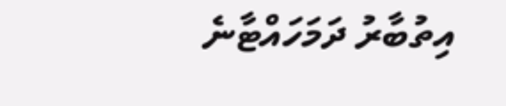އިތުބާރު ދަމަހައްޓާނެ